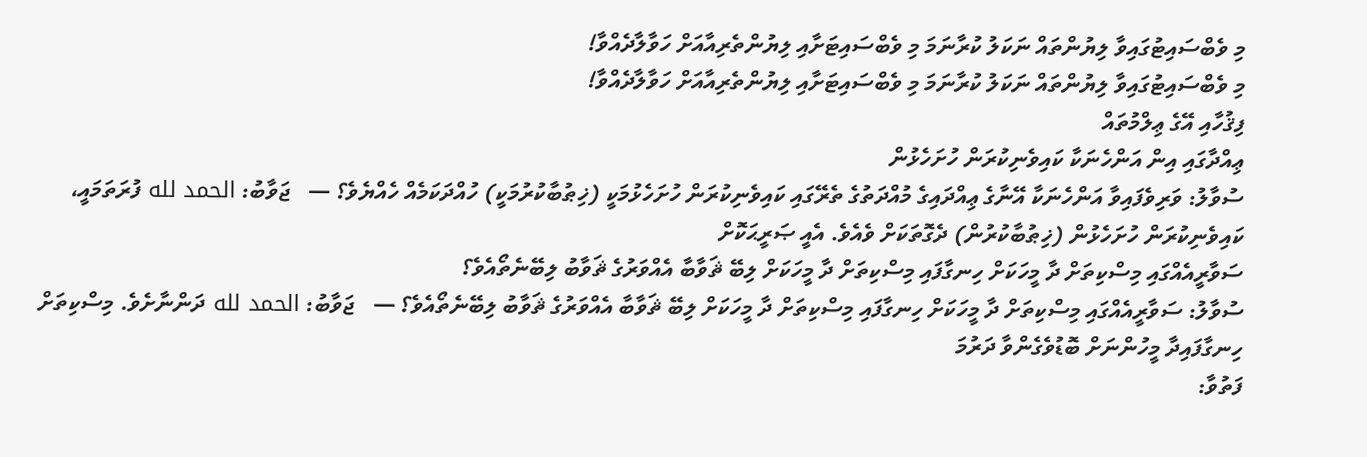މި ވެބްސައިޓުގައިވާ ލިޔުންތައް ނަކަލު ކުރާނަމަ މި ވެބްސައިޓަށާއި ލިޔުންތެރިއާއަށް ހަވާލާދެއްވާ!
މި ވެބްސައިޓުގައިވާ ލިޔުންތައް ނަކަލު ކުރާނަމަ މި ވެބްސައިޓަށާއި ލިޔުންތެރިއާއަށް ހަވާލާދެއްވާ!
ފިޤުހާއި އޭގެ ޢިލްމުތައް
ޢިއްދާގައި އިން އަންހެނަކާ ކައިވެނިކުރަން ހުށަހެޅުން
ސުވާލު: ވަރިވެފައިވާ އަންހެނަކާ އޭނާގެ ޢިއްދައިގެ މުއްދަތުގެ ތެރޭގައި ކައިވެނިކުރަން ހުށަހެޅުމަކީ (ޚިޠުބާކުރުމަކީ) ހުއްދަކަމެއް ހެއްޔެވެ؟ —   ޖަވާބު: الحمد لله ފުރަތަމައީ، ކައިވެނިކުރަން ހުށަހެޅުން (ޚިޠުބާކުރުން) ދެގޮތަކަށް ވެއެވެ. އެއީ ޞަރީޙަކޮށް
ސަވާރީއެއްގައި މިސްކިތަށް ދާ މީހަކަށް ހިނގާފައި މިސްކިތަށް ދާ މީހަކަށް ލިބޭ ޘަވާބާ އެއްވަރުގެ ޘަވާބު ލިބޭނެތޯއެވެ؟
ސުވާލު: ސަވާރީއެއްގައި މިސްކިތަށް ދާ މީހަކަށް ހިނގާފައި މިސްކިތަށް ދާ މީހަކަށް ލިބޭ ޘަވާބާ އެއްވަރުގެ ޘަވާބު ލިބޭނެތޯއެވެ؟ —   ޖަވާބު: الحمد لله ދަންނާށެވެ. މިސްކިތަށް ހިނގާފައިދާ މީހުންނަށް ބޮޑުވެގެންވާ ދަރުމަ
ފަތުވާ: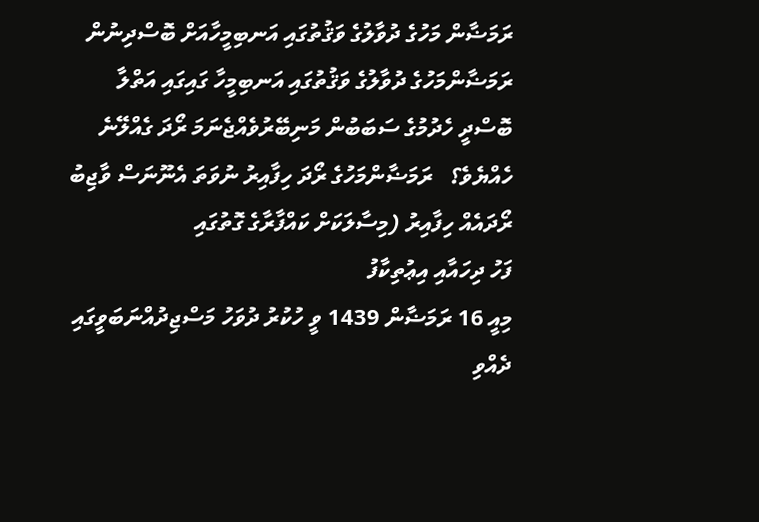ރަމަޟާން މަހުގެ ދުވާލުގެ ވަޤުތުގައި އަނބިމީހާއަށް ބޮސްދިނުން
ރަމަޟާންމަހުގެ ދުވާލުގެ ވަޤުތުގައި އަނބިމީހާ ގައިގައި އަތްލާ ބޮސްދީ ހެދުމުގެ ސަބަބުން މަނިބޭރުވެއްޖެނަމަ ރޯދަ ގެއްލޭނެ ހެއްޔެވެ؟   ރަމަޟާންމަހުގެ ރޯދަ ހިފާއިރު ނުވަތަ އެނޫނަސް ވާޖިބު ރޯދައެއް ހިފާއިރު (މިސާލަކަށް ކައްފާރާގެ ގޮތުގައި
ފަހު ދިހައާއި އިޢުތިކާފު
މިއީ 16 ރަމަޟާން 1439 ވީ ހުކުރު ދުވަހު މަސްޖިދުއްނަބަވީގައި ދެއްވި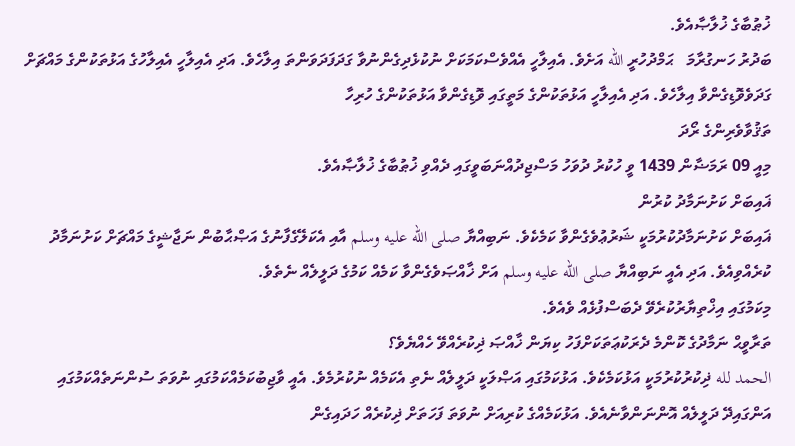ޚުޠުބާގެ ޚުލާޞާއެވެ.
ބަދުރު ހަނގުރާމަ   ޙަމްދުހުރީ الله އަށެވެ. އެއިލާހީ އެއްވެސްކަމަކަށް ނުކުޅެދިގެންނުވާ ގަދަފަދަވަންތަ އިލާހެވެ. އަދި އެއިލާހީ އެއިލާހުގެ އަޅުތަކުންގެ މައްޗަށް ގަދަވެވޮޑިގެންވާ އިލާހެވެ. އަދި އެއިލާހީ އަޅުތަކުންގެ މަތީގައި ވޮޑިގެންވާ އަޅުތަކުންގެ ހުރިހާ
ތަޤުވާވެރިންގެ ރޯދަ
މިއީ 09 ރަމަޟާން 1439 ވީ ހުކުރު ދުވަހު މަސްޖިދުއްނަބަވީގައި ދެއްވި ޚުޠުބާގެ ޚުލާޞާއެވެ.
ޣައިބަށް ކަށުނަމާދު ކުރުން
ޣައިބަށް ކަށުނަމާދުކުރުމަކީ ޝަރުޢުވެގެންވާ ކަމެކެވެ. ނަބިއްޔާ صلى الله عليه وسلم އާއި އެކަލޭގެފާނުގެ އަޞްޙާބުން ނަޖާޝީގެ މައްޗަށް ކަށުނަމާދު ކުރެއްވިއެވެ. އަދި އެއީ ނަބިއްޔާ صلى الله عليه وسلم އަށް ޚާއްޞަވެގެންވާ ކަމެއް ކަމުގެ ދަލީލެއް ނެތެވެ.
މިކަމުގައި އިޚްތިޔާރުކުރެވޭ ދެބަސްފުޅެއް ވެއެވެ.
ތަރާވީޙް ނަމާދުގެ ކޮންމެ ދެރަކުޢަތަކަށްފަހު ކިޔަން ޚާއްޞަ ޛިކުރެއްވޭ ހެއްޔެވެ؟
الحمد لله ޛިކުރުކުރުމަކީ އަޅުކަމެކެވެ. އަޅުކަމުގައި އަޞްލަކީ ދަލީލެއް ނެތި އެކަމެއް ނުކުރުމެވެ. އެއީ ވާޖިބުކަމެއްކަމުގައި ނުވަތަ ސުންނަތެއްކަމުގައި އަންގައިދޭ ދަލީލެއް އޮންނަންވާނެއެވެ. އަޅުކަމެއްގެ ކުރިއަށް ނުވަތަ ފަހަތަށް ޛިކުރެއް ހަދައިގެން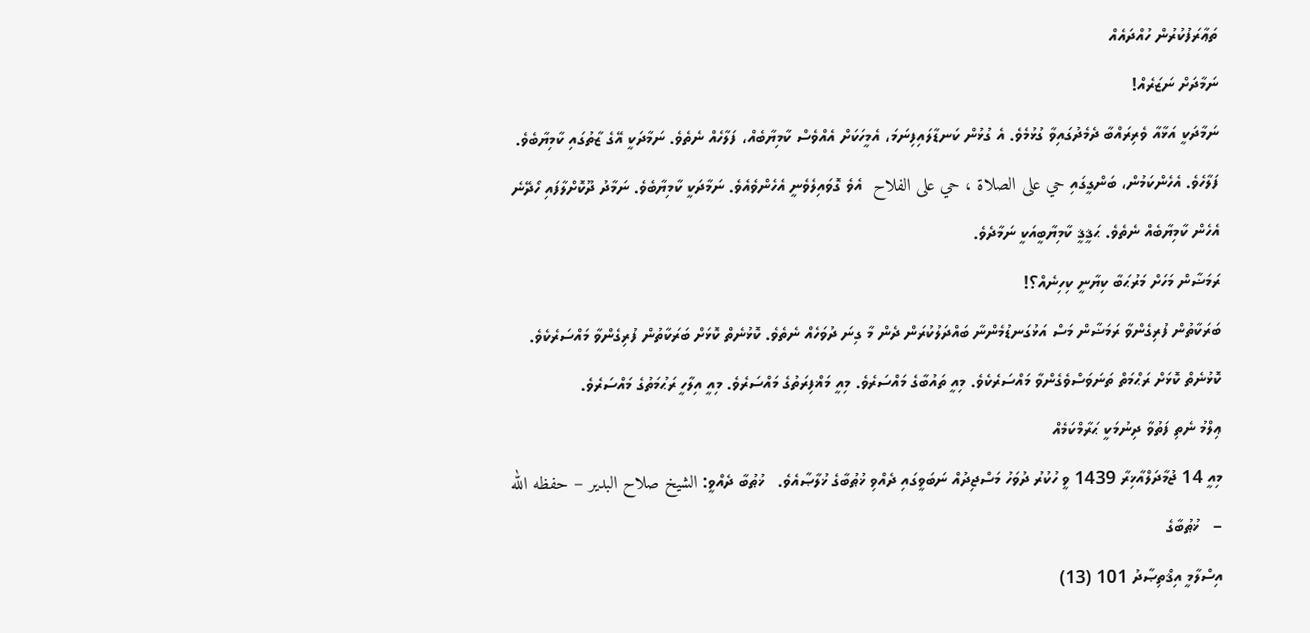ތަޢާރަފުކުރުން ހުއްދައެއް
ނަމާދަށް ނަޒަރެއް!
ނަމާދަކީ އަޅާއާ ވެރިރައްބާ ދެމެދުގައިވާ ގުޅުމެވެ. އެ ގުޅުން ކަނޑާލައިފިނަމަ، އެމީހަކަށް އެއްވެސް ކާމިޔާބެއް، ފަލާހެއް ނެތެވެ. ނަމާދަކީ އޭގެ ޒާތުގައި ކާމިޔާބެވެ. ފަލާހެވެ. އެހެންކަމުން، ބަންގީގައި حي على الصلاة ، حي على الفلاح  އެވެ ގޮވައިލެވެނީ އެހެންވެއެވެ. ނަމާދަކީ ކާމިޔާބެވެ. ނަމާދު ދޫކޮށްލާފައި ހޯދޭނެ އެހެން ކާމިޔާބެއް ނެތެވެ. ޙަޤީޤީ ކާމިޔާބީއަކީ ނަމާދެވެ.
ރަމަޟާން މަހަށް މަރުޙަބާ ކިޔާނީ ކިހިނެއް؟!
ބަރަކާތުން ފުރިގެންވާ ރަމަޟާން މަސް އަޅުގަނޑުމެންނާ ބައްދަލުކުރަން ދެން މާ ގިނަ ދުވަހެއް ނެތެވެ. ކޮޅުނެތް ކޮޅަށް ބަރަކާތުން ފުރިގެންވާ މައްސަރެކެވެ. ކޮޅުނެތް ކޮޅަށް ރަޙްމަތް ތަނަވަސްވެގެންވާ މައްސަރެކެވެ. މިއީ ތައުބާގެ މައްސަރެވެ. މިއީ މަޣްފިރަތުގެ މައްސަރެވެ. މިއީ އިލާހީ ރަޙުމަތުގެ މައްސަރެވެ.
ޢިލްމު ނެތި ފަތުވާ ދިނުމަކީ ޙަރާމްކަމެއް
މިއީ 14 ޖުމާދަލްއާޚިރާ 1439 ވީ ހުކުރު ދުވަހު މަސްޖިދުއް ނަބަވީގައި ދެއްވި ޚުޠުބާގެ ޚުލާޞާއެވެ.   ޚުޠުބާ ދެއްވީ: الشيخ صلاح البدير – حفظه الله     –   ޚުޠުބާގެ
އިސްލާމީ އިޤްތިޞާދު 101 (13)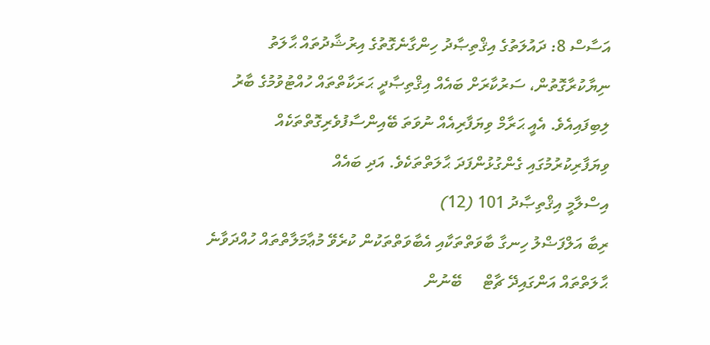އަސާސް 8: ދައުލަތުގެ އިޤްތިޞާދު ހިންގާނެގޮތުގެ އިރުޝާދުތައް ޙާލަތު ނިޔާކުރާގޮތުން، ސަރުކާރަށް ބައެއް އިޤްތިޞާދީ ޙަރަކާތްތައް ހުއްޓުވުމުގެ ބާރު ލިބިފައިއެވެ. އެއީ ޙަރާމް ވިޔަފާރިއެއް ނުވަތަ ބޭއިންސާފުވެރިގޮތްތަކެއް ވިޔަފާރިކުރުމުގައި ގެންގުޅުންފަދަ ޙާލަތްތަކެވެ. އަދި ބައެއް
އިސްލާމީ އިޤްތިޞާދު 101 (12)
ރިބާ އަލްފަޟްލު ހިނގާ ބާވަތްތަކާއި އެބާވަތްތަކުން ކުރެވޭ މުޢާމަލާތްތައް ހުއްދަވާނެ ޙާލަތްތައް އަންގައިދޭ ޗާޓް     ބޭނުން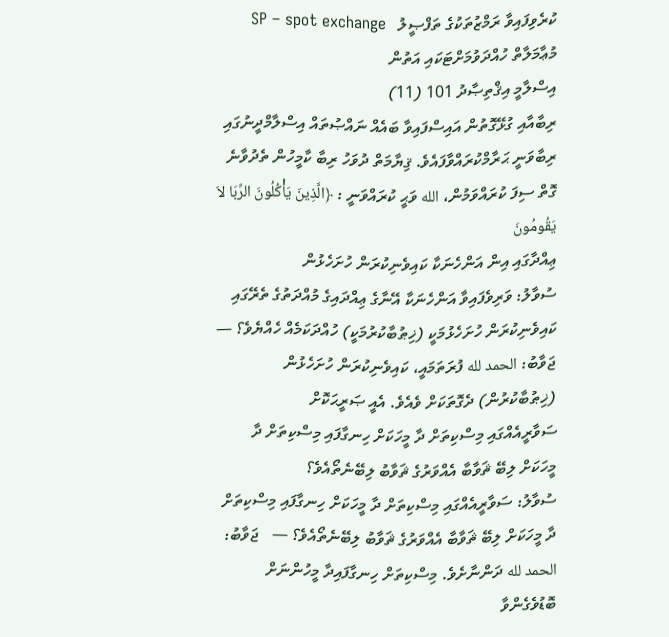ކުރެވިފައިވާ ރަމްޒުތަކުގެ ތަފްޞީލު   SP – spot exchange މުޢާމަލާތް ހުއްދަވުމަށްޓަކައި އަތުން
އިސްލާމީ އިޤްތިޞާދު 101 (11)
ރިބާއާއި ގުޅޭގޮތުން އައިސްފައިވާ ބައެއް ނައްޞުތައް އިސްލާމްދީނުގައި ރިބާވަނީ ޙަރާމްކުރައްވާފައެވެ. ޤިޔާމަތް ދުވަހު ރިބާ ކާމީހުން ތެދުވާނެ ގޮތް ސިފަ ކުރައްވަމުން، الله ވަޙީ ކުރައްވަނީ : ﴿الَّذِينَ يَأْكُلُونَ الرِّبَا لاَ يَقُومُونَ
ޢިއްދާގައި އިން އަންހެނަކާ ކައިވެނިކުރަން ހުށަހެޅުން
ސުވާލު: ވަރިވެފައިވާ އަންހެނަކާ އޭނާގެ ޢިއްދައިގެ މުއްދަތުގެ ތެރޭގައި ކައިވެނިކުރަން ހުށަހެޅުމަކީ (ޚިޠުބާކުރުމަކީ) ހުއްދަކަމެއް ހެއްޔެވެ؟ —   ޖަވާބު: الحمد لله ފުރަތަމައީ، ކައިވެނިކުރަން ހުށަހެޅުން (ޚިޠުބާކުރުން) ދެގޮތަކަށް ވެއެވެ. އެއީ ޞަރީޙަކޮށް
ސަވާރީއެއްގައި މިސްކިތަށް ދާ މީހަކަށް ހިނގާފައި މިސްކިތަށް ދާ މީހަކަށް ލިބޭ ޘަވާބާ އެއްވަރުގެ ޘަވާބު ލިބޭނެތޯއެވެ؟
ސުވާލު: ސަވާރީއެއްގައި މިސްކިތަށް ދާ މީހަކަށް ހިނގާފައި މިސްކިތަށް ދާ މީހަކަށް ލިބޭ ޘަވާބާ އެއްވަރުގެ ޘަވާބު ލިބޭނެތޯއެވެ؟ —   ޖަވާބު: الحمد لله ދަންނާށެވެ. މިސްކިތަށް ހިނގާފައިދާ މީހުންނަށް ބޮޑުވެގެންވާ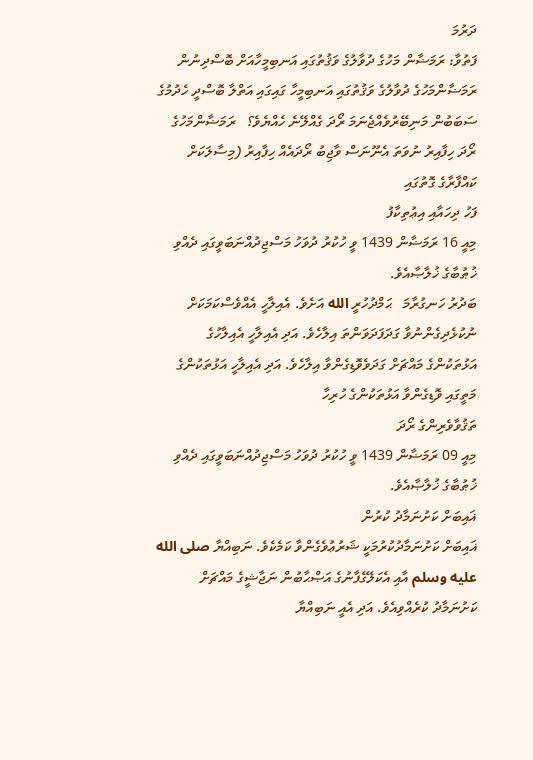ދަރުމަ
ފަތުވާ: ރަމަޟާން މަހުގެ ދުވާލުގެ ވަޤުތުގައި އަނބިމީހާއަށް ބޮސްދިނުން
ރަމަޟާންމަހުގެ ދުވާލުގެ ވަޤުތުގައި އަނބިމީހާ ގައިގައި އަތްލާ ބޮސްދީ ހެދުމުގެ ސަބަބުން މަނިބޭރުވެއްޖެނަމަ ރޯދަ ގެއްލޭނެ ހެއްޔެވެ؟   ރަމަޟާންމަހުގެ ރޯދަ ހިފާއިރު ނުވަތަ އެނޫނަސް ވާޖިބު ރޯދައެއް ހިފާއިރު (މިސާލަކަށް ކައްފާރާގެ ގޮތުގައި
ފަހު ދިހައާއި އިޢުތިކާފު
މިއީ 16 ރަމަޟާން 1439 ވީ ހުކުރު ދުވަހު މަސްޖިދުއްނަބަވީގައި ދެއްވި ޚުޠުބާގެ ޚުލާޞާއެވެ.
ބަދުރު ހަނގުރާމަ   ޙަމްދުހުރީ الله އަށެވެ. އެއިލާހީ އެއްވެސްކަމަކަށް ނުކުޅެދިގެންނުވާ ގަދަފަދަވަންތަ އިލާހެވެ. އަދި އެއިލާހީ އެއިލާހުގެ އަޅުތަކުންގެ މައްޗަށް ގަދަވެވޮޑިގެންވާ އިލާހެވެ. އަދި އެއިލާހީ އަޅުތަކުންގެ މަތީގައި ވޮޑިގެންވާ އަޅުތަކުންގެ ހުރިހާ
ތަޤުވާވެރިންގެ ރޯދަ
މިއީ 09 ރަމަޟާން 1439 ވީ ހުކުރު ދުވަހު މަސްޖިދުއްނަބަވީގައި ދެއްވި ޚުޠުބާގެ ޚުލާޞާއެވެ.
ޣައިބަށް ކަށުނަމާދު ކުރުން
ޣައިބަށް ކަށުނަމާދުކުރުމަކީ ޝަރުޢުވެގެންވާ ކަމެކެވެ. ނަބިއްޔާ صلى الله عليه وسلم އާއި އެކަލޭގެފާނުގެ އަޞްޙާބުން ނަޖާޝީގެ މައްޗަށް ކަށުނަމާދު ކުރެއްވިއެވެ. އަދި އެއީ ނަބިއްޔާ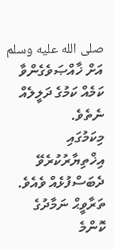صلى الله عليه وسلم އަށް ޚާއްޞަވެގެންވާ ކަމެއް ކަމުގެ ދަލީލެއް ނެތެވެ.
މިކަމުގައި އިޚްތިޔާރުކުރެވޭ ދެބަސްފުޅެއް ވެއެވެ.
ތަރާވީޙް ނަމާދުގެ ކޮންމެ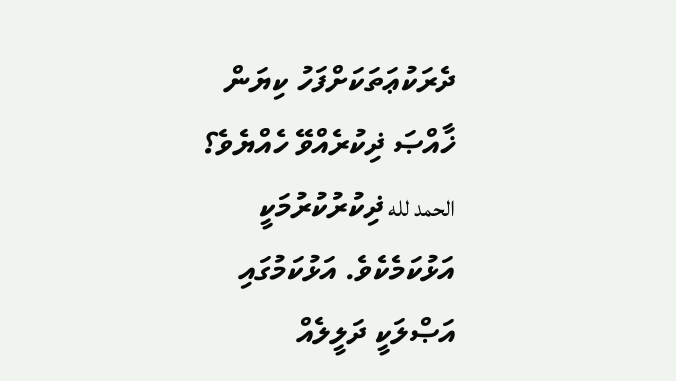ދެރަކުޢަތަކަށްފަހު ކިޔަން ޚާއްޞަ ޛިކުރެއްވޭ ހެއްޔެވެ؟
الحمد لله ޛިކުރުކުރުމަކީ އަޅުކަމެކެވެ. އަޅުކަމުގައި އަޞްލަކީ ދަލީލެއް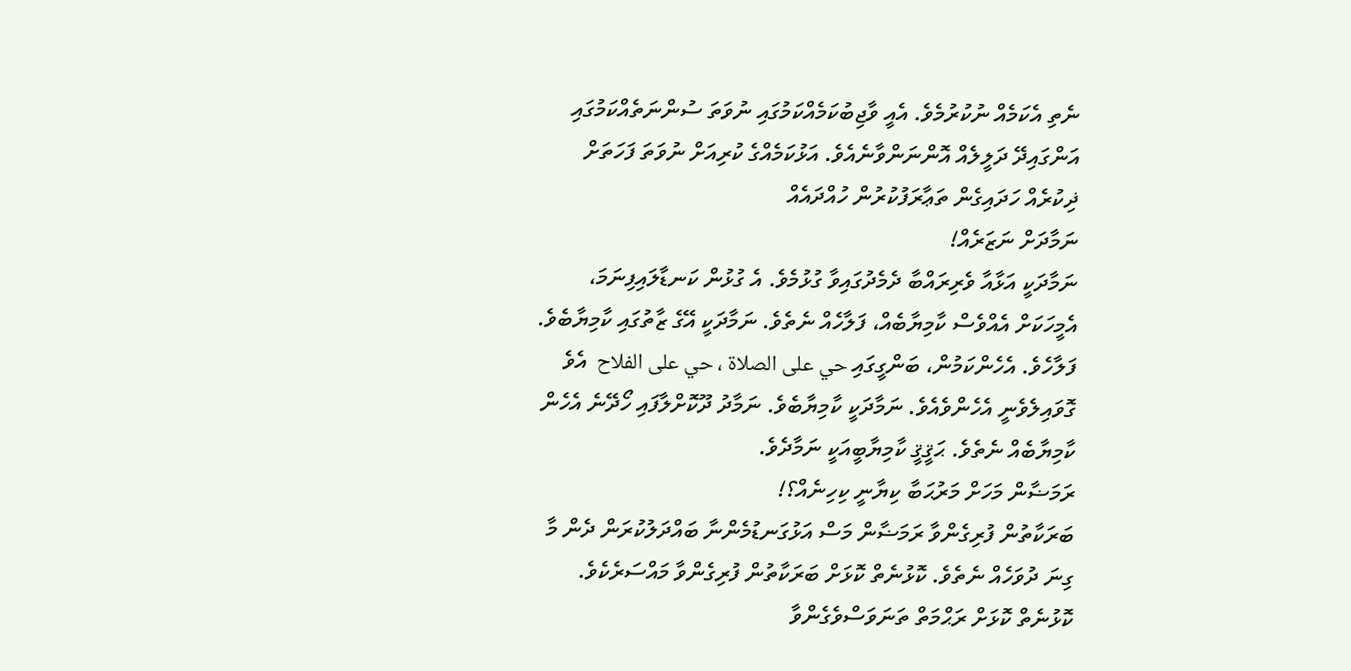ނެތި އެކަމެއް ނުކުރުމެވެ. އެއީ ވާޖިބުކަމެއްކަމުގައި ނުވަތަ ސުންނަތެއްކަމުގައި އަންގައިދޭ ދަލީލެއް އޮންނަންވާނެއެވެ. އަޅުކަމެއްގެ ކުރިއަށް ނުވަތަ ފަހަތަށް ޛިކުރެއް ހަދައިގެން ތަޢާރަފުކުރުން ހުއްދައެއް
ނަމާދަށް ނަޒަރެއް!
ނަމާދަކީ އަޅާއާ ވެރިރައްބާ ދެމެދުގައިވާ ގުޅުމެވެ. އެ ގުޅުން ކަނޑާލައިފިނަމަ، އެމީހަކަށް އެއްވެސް ކާމިޔާބެއް، ފަލާހެއް ނެތެވެ. ނަމާދަކީ އޭގެ ޒާތުގައި ކާމިޔާބެވެ. ފަލާހެވެ. އެހެންކަމުން، ބަންގީގައި حي على الصلاة ، حي على الفلاح  އެވެ ގޮވައިލެވެނީ އެހެންވެއެވެ. ނަމާދަކީ ކާމިޔާބެވެ. ނަމާދު ދޫކޮށްލާފައި ހޯދޭނެ އެހެން ކާމިޔާބެއް ނެތެވެ. ޙަޤީޤީ ކާމިޔާބީއަކީ ނަމާދެވެ.
ރަމަޟާން މަހަށް މަރުޙަބާ ކިޔާނީ ކިހިނެއް؟!
ބަރަކާތުން ފުރިގެންވާ ރަމަޟާން މަސް އަޅުގަނޑުމެންނާ ބައްދަލުކުރަން ދެން މާ ގިނަ ދުވަހެއް ނެތެވެ. ކޮޅުނެތް ކޮޅަށް ބަރަކާތުން ފުރިގެންވާ މައްސަރެކެވެ. ކޮޅުނެތް ކޮޅަށް ރަޙްމަތް ތަނަވަސްވެގެންވާ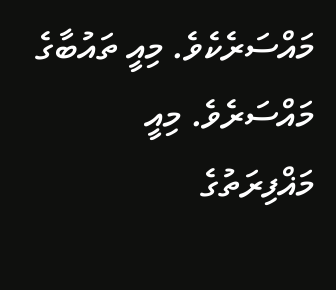މައްސަރެކެވެ. މިއީ ތައުބާގެ މައްސަރެވެ. މިއީ މަޣްފިރަތުގެ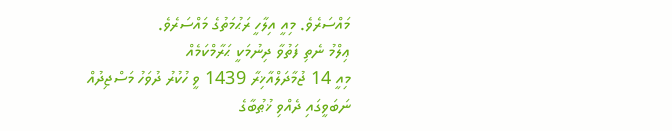މައްސަރެވެ. މިއީ އިލާހީ ރަޙުމަތުގެ މައްސަރެވެ.
ޢިލްމު ނެތި ފަތުވާ ދިނުމަކީ ޙަރާމްކަމެއް
މިއީ 14 ޖުމާދަލްއާޚިރާ 1439 ވީ ހުކުރު ދުވަހު މަސްޖިދުއް ނަބަވީގައި ދެއްވި ޚުޠުބާގެ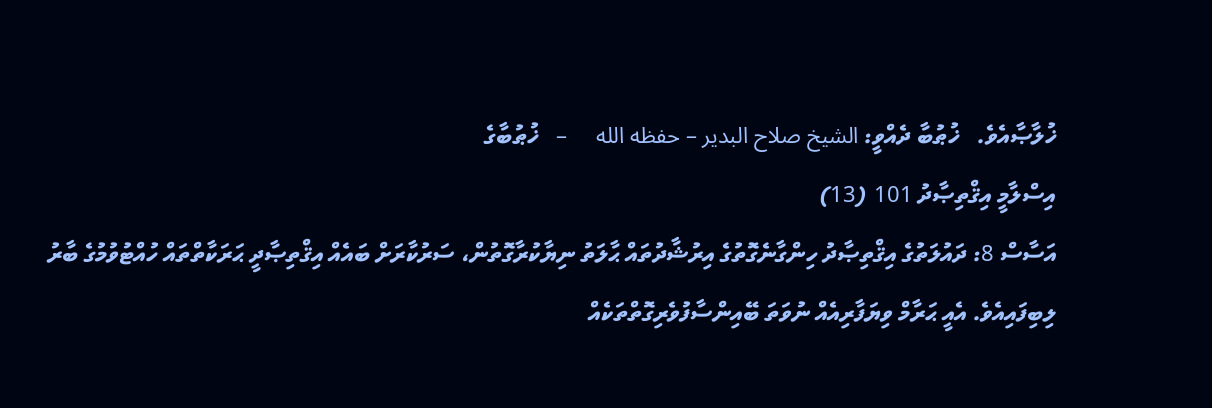ޚުލާޞާއެވެ.   ޚުޠުބާ ދެއްވީ: الشيخ صلاح البدير – حفظه الله     –   ޚުޠުބާގެ
އިސްލާމީ އިޤްތިޞާދު 101 (13)
އަސާސް 8: ދައުލަތުގެ އިޤްތިޞާދު ހިންގާނެގޮތުގެ އިރުޝާދުތައް ޙާލަތު ނިޔާކުރާގޮތުން، ސަރުކާރަށް ބައެއް އިޤްތިޞާދީ ޙަރަކާތްތައް ހުއްޓުވުމުގެ ބާރު ލިބިފައިއެވެ. އެއީ ޙަރާމް ވިޔަފާރިއެއް ނުވަތަ ބޭއިންސާފުވެރިގޮތްތަކެއް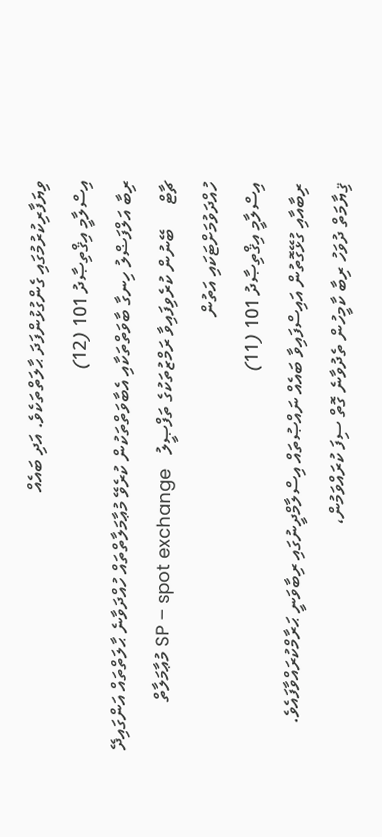ވިޔަފާރިކުރުމުގައި ގެންގުޅުންފަދަ ޙާލަތްތަކެވެ. އަދި ބައެއް
އިސްލާމީ އިޤްތިޞާދު 101 (12)
ރިބާ އަލްފަޟްލު ހިނގާ ބާވަތްތަކާއި އެބާވަތްތަކުން ކުރެވޭ މުޢާމަލާތްތައް ހުއްދަވާނެ ޙާލަތްތައް އަންގައިދޭ ޗާޓް     ބޭނުން ކުރެވިފައިވާ ރަމްޒުތަކުގެ ތަފްޞީލު   SP – spot exchange މުޢާމަލާތް ހުއްދަވުމަށްޓަކައި އަތުން
އިސްލާމީ އިޤްތިޞާދު 101 (11)
ރިބާއާއި ގުޅޭގޮތުން އައިސްފައިވާ ބައެއް ނައްޞުތައް އިސްލާމްދީނުގައި ރިބާވަނީ ޙަރާމްކުރައްވާފައެވެ. ޤިޔާމަތް ދުވަހު ރިބާ ކާމީހުން ތެދުވާނެ ގޮތް ސިފަ ކުރައްވަމުން،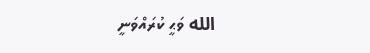الله ވަޙީ ކުރައްވަނީ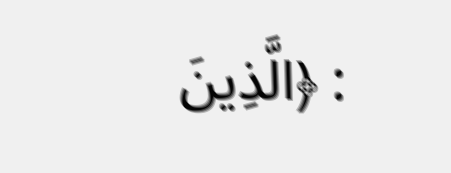: ﴿الَّذِينَ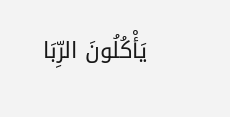يَأْكُلُونَ الرِّبَا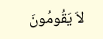لاَ يَقُومُونَ